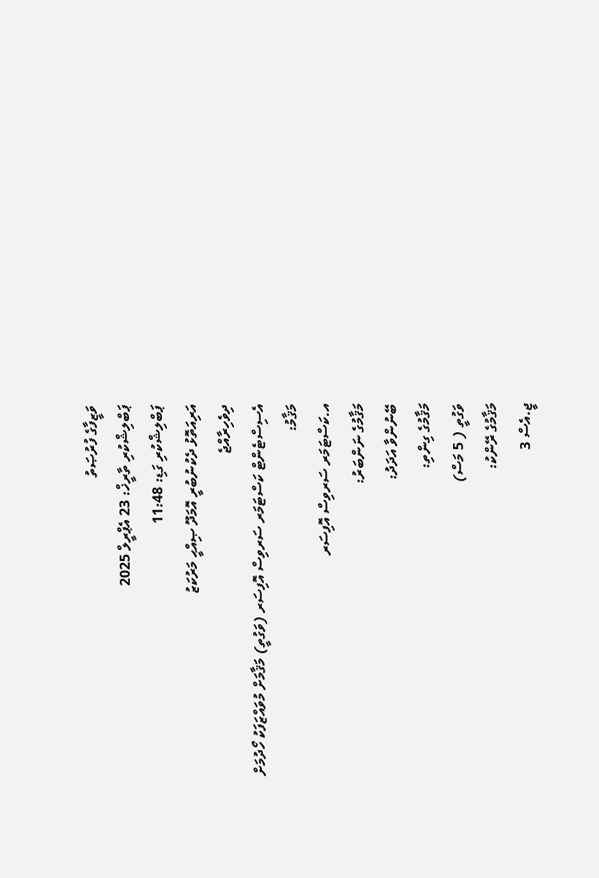ވަޒީފާގެ ފުރުޞަތު
ޕަބްލިޝްކުރި ތާރީޚް: 23 އެޕްރީލް 2025
ޕަބްލިޝްކުރި ގަޑި: 11:48
އަރިއަތޮޅު ދެކުނުބުރީ އޮމަދޫ ޞިއްޙީ މަރުކަޒު
ދިވެހިރާއްޖެ
އެސިސްޓެންޓް ކަސްޓަމަރ ސަރވިސް އޮފިސަރ (ވަގުތީ) މަޤާމަށް މުވައްޒަފަކު ހޯދުމަށް
މަޤާމު:
އ.ކަސްޓަމަރ ސަރވިސް އޮފިސަރ
މަޤާމުގެ ނަންބަރު:
ބޭނުންވާ އަދަދު:
މަޤާމުގެ ގިންތި:
ވަގުތީ ( 5 މަސް)
މަޤާމުގެ ރޭންކު:
ޖީ.އެސް 3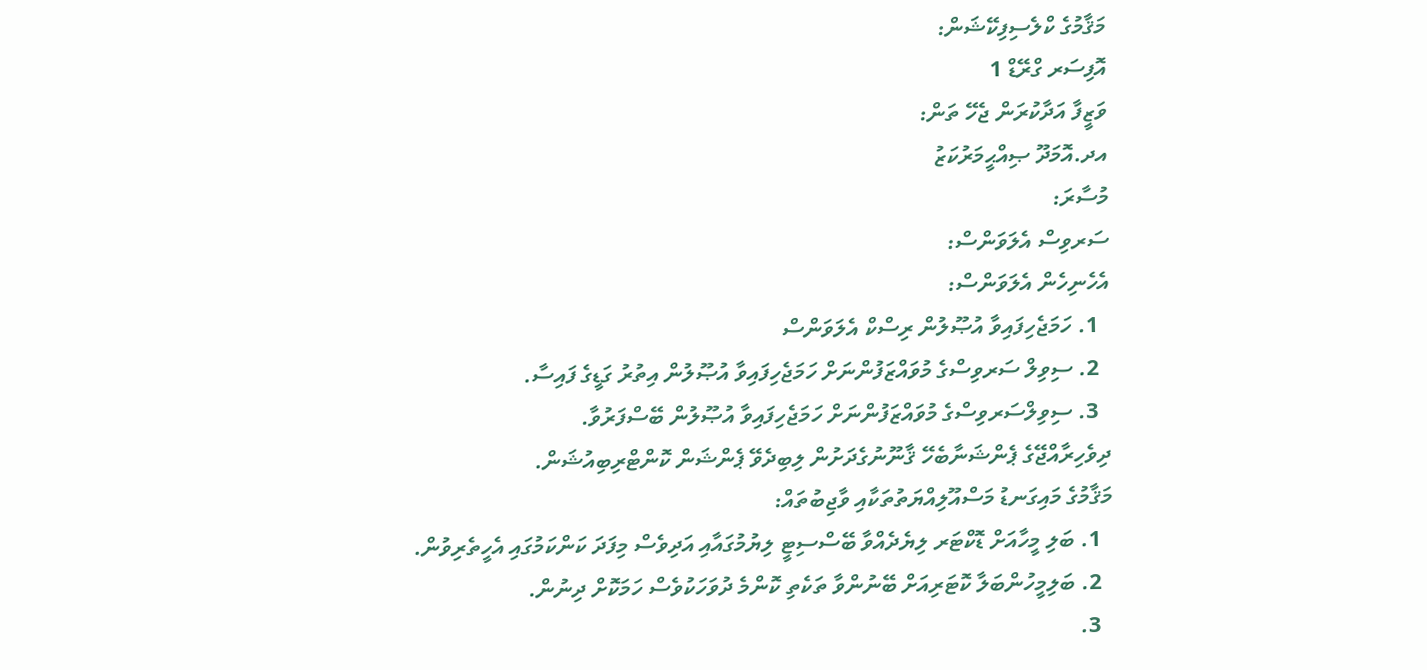މަޤާމުގެ ކްލެސިފިކޭޝަން:
އޮފިސަރ ގްރޭޑް 1
ވަޒީފާ އަދާކުރަން ޖެހޭ ތަން:
އދ.އޮމަދޫ ޞިއްޙީމަރުކަޒު
މުސާރަ:
ސަރވިސް އެލަވަންސް:
އެހެނިހެން އެލަވަންސް:
  1. ހަމަޖެހިފައިވާ އުޞޫލުން ރިސްކް އެލަވަންސް
  2. ސިވިލް ސަރވިސްގެ މުވައްޒަފުންނަށް ހަމަޖެހިފައިވާ އުޞޫލުން އިތުރު ގަޑީގެ ފައިސާ.
  3. ސިވިލްސަރވިސްގެ މުވައްޒަފުންނަށް ހަމަޖެހިފައިވާ އުޞޫލުން ބޭސްފަރުވާ.
ދިވެހިރާއްޖޭގެ ޕެންޝަނާބެހޭ ޤާނޫނުގެދަށުން ލިބިދެވޭ ޕެންޝަން ކޮންޓްރިބިއުޝަން.
މަޤާމުގެ މައިގަނޑު މަސްއޫލިއްޔަތުތަކާއި ވާޖިބުތައް:
  1. ބަލި މީހާއަށް ޑޮކްޓަރ ލިޔެދެއްވާ ބޭސްސިޓީ ލިޔުމުގައާއި އަދިވެސް މިފަދަ ކަންކަމުގައި އެހީތެރިވުން.
  2. ބަލިމީހުންބަލާ ކޮޓަރިއަށް ބޭނުންވާ ތަކެތި ކޮންމެ ދުވަހަކުވެސް ހަމަކޮށް ދިނުން.
  3.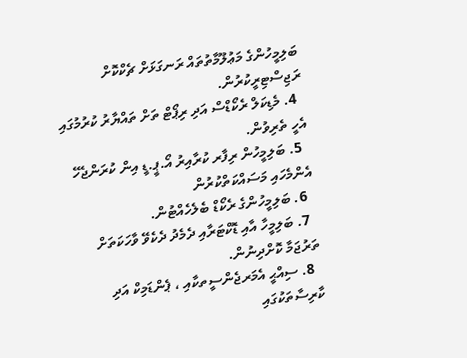ބަލިމީހުންގެ މަޢުލޫމާތުތައް ރަނގަޅަށް ޗެކްކޮށް ރަޖިސްޓިރީކުރުން.
  4. މެޑިކަލް ރެކޯޑްސް އަދި ރިޕޯޓް ތަށް ތައްޔާރު ކުރުމުގައި އެހީ ތެރިވުން.
  5. ބަލިމީހުން ރިފާރ ކުރާއިރު އޯ.ޕީ.ޑީ އިން ކުރަންޖެހޭ އެންމެހައި މަސައްކަތްކުރުން
  6. ބަލިމީހުންގެ ރެކޯޑް ބެލެހެއްޓުން.
  7. ބަލިމީހާ އާއި ޑޮކްޓަރާއި ދެމެދު ދެކެވޭ ވާހަކަތަށް ތަރުޖަމާ ކޮށްދިނުން.
  8. ސިއްޙީ އެމަރޖެންސީތކާއި ، ޕެންޑަމިކް އަދި ކާރިސާތަކުގައި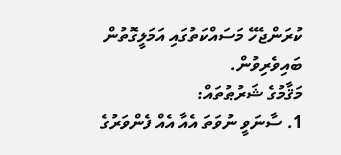ކުރަންޖެހޭ މަސައްކަތުގައި އަމަލީގޮތުން ބައިވެރިވުން.
މަޤާމުގެ ޝަރުޠުތައް:
1. ސާނަވީ ނުވަތަ އެއާ އެއް ފެންވަރުގެ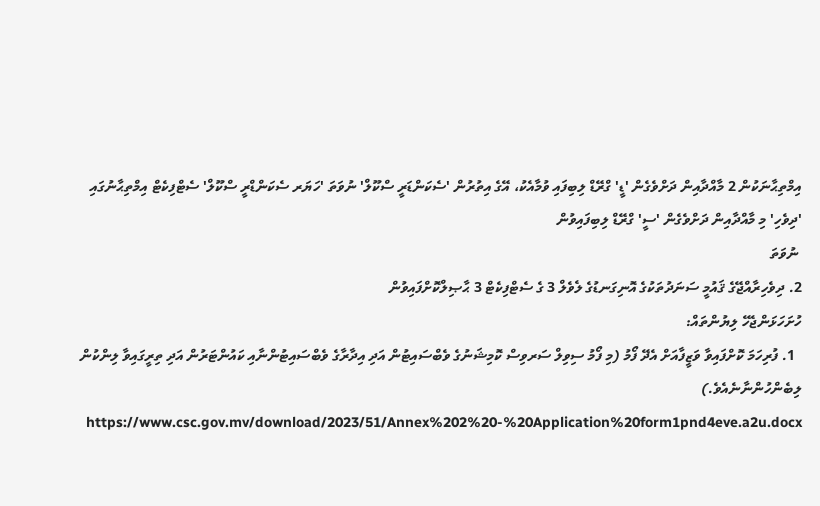އިމްތިޙާނަކުން 2 މާއްދާއިން ދަށްވެގެން 'ޑީ' ގްރޭޑް ލިބިފައި ވުމާއެކު، އޭގެ އިތުރުން 'ސެކަންޑަރީ ސްކޫލް' ނުވަތަ 'ހަޔަރ ސެކަންޑްރީ ސްކޫލް' ސެޓްފިކެޓް އިމްތިޙާނުގައި 'ދިވެހި' މި މާއްދާއިން ދަށްވެގެން 'ސީ' ގްރޭޑް ލިބިފައިވުން
 ނުވަތަ
2. ދިވެހިރާއްޖޭގެ ޤައުމީ ސަނަދުތަކުގެ އޮނިގަނޑުގެ ލެވެލް 3 ގެ ސެޓްފިކެޓް 3 ޙާޞިލްކޮށްފައިވުން
ހުށަހަޅަންޖެހޭ ލިޔުންތައް:
  1. ފުރިހަމަ ކޮށްފައިވާ ވަޒީފާއަށް އެދޭ ފޯމު (މި ފޯމު ސިވިލް ސަރވިސް ކޮމިޝަނުގެ ވެބްސައިޓުން އަދި އިދާރާގެ ވެބްސައިޓުންނާއި ކައުންޓަރުން އަދި ތިރީގައިވާ ލިންކުން ލިބެންހުންނާނެއެވެ.)  https://www.csc.gov.mv/download/2023/51/Annex%202%20-%20Application%20form1pnd4eve.a2u.docx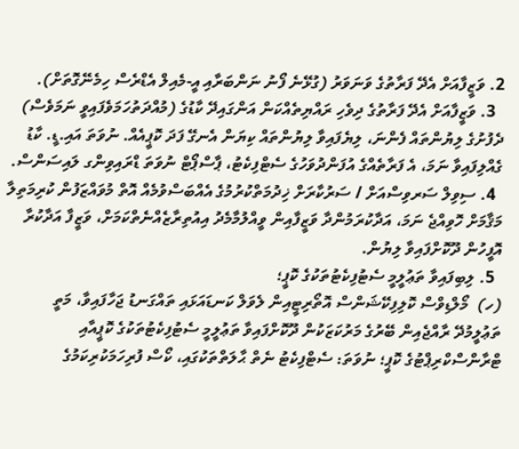2. ވަޒީފާއަށް އެދޭ ފަރާތުގެ ވަނަވަރު (ގުޅޭނެ ފޯނު ނަންބަރާއި އީ-މެއިލް އެޑްރެސް ހިމެނޭގޮތަށް).
  3. ވަޒީފާއަށް އެދޭ ފަރާތުގެ ދިވެހި ރައްޔިތެއްކަން އަންގައިދޭ ކާޑުގެ (މުއްދަތުހަމަވެފައިވީ ނަމަވެސް) ދެފުށުގެ ލިޔުންތައް ފެންނަ، ލިޔެފައިވާ ލިޔުންތައް ކިޔަން އެނގޭ ފަދަ ކޮޕީއެއް. ނުވަތަ އައި.ޑީ. ކާޑު ގެއްލިފައިވާ ނަމަ، އެ ފަރާތެއްގެ އުފަންދުވަހުގެ ސެޓްފިކެޓު، ޕާސްޕޯޓް ނުވަތަ ޑްރައިވިންގ ލައިސަންސް.
  4. ސިވިލް ސަރވިސްއަށް / ސަރުކާރަށް ޚިދުމަތްކުރުމުގެ އެއްބަސްވުމެއް އޮތް މުވައްޒަފުން ކުރިމަތިލާ މަޤާމަށް ހޮވިއްޖެ ނަމަ، އަދާކުރަމުންދާ ވަޒީފާއިން ވީއްލުމާމެދު އިއުތިރާޒެއްނެތްކަމަށް، ވަޒީފާ އަދާކުރާ އޮފީހުން ދޫކޮށްފައިވާ ލިޔުން.
  5. ލިބިފައިވާ ތަޢުލީމީ ސެޓުފިކެޓުތަކުގެ ކޮޕީ؛
(ހ)  މޯލްޑިވްސް ކޮލިފިކޭޝަންސް އޮތޯރިޓީއިން ލެވަލް ކަނޑައަޅައި ތައްގަނޑު ޖަހާފައިވާ، މަތީ ތަޢުލީމުދޭ ރާއްޖެއިން ބޭރުގެ މަރުކަޒަކުން ދޫކޮށްފައިވާ ތަޢުލީމީ ސެޓުފިކެޓުތަކުގެ ކޮޕީއާއި ޓްރާންސްކްރިޕްޓުގެ ކޮޕީ؛ ނުވަތަ: ސެޓްފިކެޓު ނެތް ޙާލަތްތަކުގައި، ކޯސް ފުރިހަމަކުރިކަމުގެ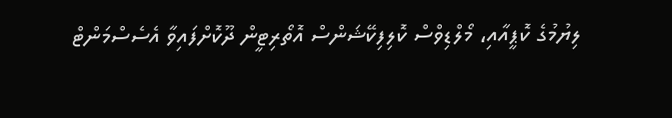ލިޔުމުގެ ކޮޕީއާއި، މޯލްޑިވްސް ކޮލިފިކޭޝަންސް އޮތޯރިޓީން ދޫކޮށްފައިވާ އެސެސްމަންޓް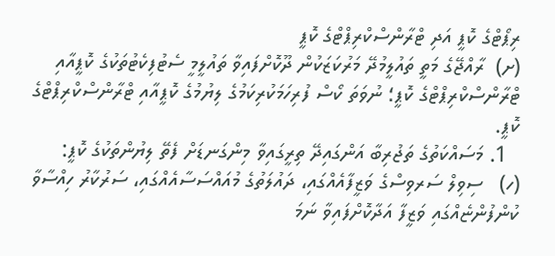ރިޕޯޓްގެ ކޮޕީ އަދި ޓްރާންސްކްރިޕްޓްގެ ކޮޕީ
(ށ)  ރާއްޖޭގެ މަތީ ތައުލީމުދޭ މަރުކަޒަކުން ދޫކޮށްފައިވާ ތައުލީމީ ސެޓުފިކެޓުތަކުގެ ކޮޕީއާއި ޓްރާންސްކްރިޕްޓްގެ ކޮޕީ؛ ނުވަތަ ކޯސް ފުރިހަމަކުރިކަމުގެ ލިޔުމުގެ ކޮޕީއާއި ޓްރާންސްކްރިޕްޓްގެ ކޮޕީ.
  1. މަސައްކަތުގެ ތަޖުރިބާ އަންގައިދޭ ތިރީގައިވާ މިންގަނޑަށް ފެތޭ ލިޔުންތަކުގެ ކޮޕީ:
(ހ)   ސިވިލް ސަރވިސްގެ ވަޒީފާއެއްގައި، ދައުލަތުގެ މުއައްސަސާއެއްގައި، ސަރުކާރު ހިއްސާވާ ކުންފުންޏެއްގައި ވަޒީފާ އަދާކޮށްފައިވާ ނަމަ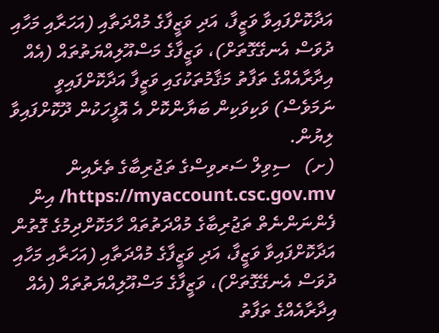އަދާކޮށްފައިވާ ވަޒީފާ، އަދި ވަޒީފާގެ މުއްދަތާއި (އަހަރާއި މަހާއި ދުވަސް އެނގޭގޮތަށް)، ވަޒީފާގެ މަސްއޫލިއްޔަތުތައް (އެއް އިދާރާއެއްގެ ތަފާތު މަޤާމުތަކުގައި ވަޒީފާ އަދާކޮށްފައިވީ ނަމަވެސް) ވަކިވަކިން ބަޔާންކޮށް އެ އޮފީހަކުން ދޫކޮށްފައިވާ ލިޔުން.
(ށ)   ސިވިލް ސަރވިސްގެ ތަޖުރިބާގެ ތެރެއިން https://myaccount.csc.gov.mv/ އިން ފެންނަންނެތް ތަޖުރިބާގެ މުއްދަތުތައް ހާމަކޮށްދިމުގެ ގޮތުން އަދާކޮށްފައިވާ ވަޒީފާ، އަދި ވަޒީފާގެ މުއްދަތާއި (އަހަރާއި މަހާއި ދުވަސް އެނގޭގޮތަށް)، ވަޒީފާގެ މަސްއޫލިއްޔަތުތައް (އެއް އިދާރާއެއްގެ ތަފާތު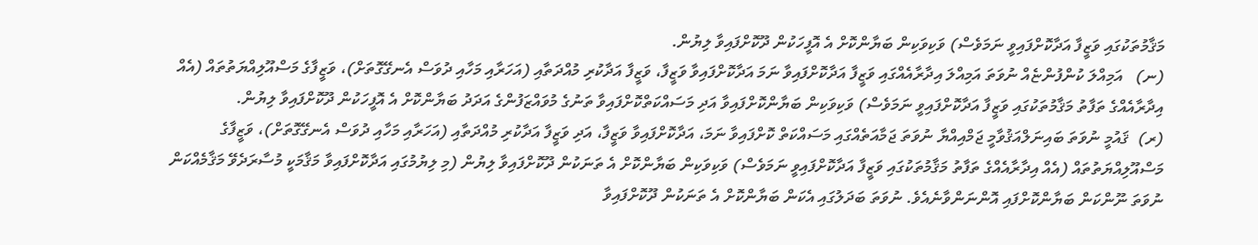މަޤާމުތަކުގައި ވަޒީފާ އަދާކޮށްފައިވީ ނަމަވެސް) ވަކިވަކިން ބަޔާންކޮށް އެ އޮފީހަކުން ދޫކޮށްފައިވާ ލިޔުން.
(ނ)   އަމިއްލަ ކުންފުންޏެއް ނުވަތަ އަމިއްލަ އިދާރާއެއްގައި ވަޒީފާ އަދާކޮށްފައިވާ ނަމަ އަދާކޮށްފައިވާ ވަޒީފާ، ވަޒީފާ އަދާކުރި މުއްދަތާއި (އަހަރާއި މަހާއި ދުވަސް އެނގޭގޮތަށް)، ވަޒީފާގެ މަސްއޫލިއްޔަތުތައް (އެއް އިދާރާއެއްގެ ތަފާތު މަޤާމުތަކުގައި ވަޒީފާ އަދާކޮށްފައިވީ ނަމަވެސް) ވަކިވަކިން ބަޔާންކޮށްފައިވާ އަދި މަސައްކަތްކޮށްފައިވާ ތަނުގެ މުވައްޒަފުންގެ އަދަދު ބަޔާންކޮށް އެ އޮފީހަކުން ދޫކޮށްފައިވާ ލިޔުން.
(ރ)  ޤައުމީ ނުވަތަ ބައިނަލްއަޤުވާމީ ޖަމްއިއްޔާ ނުވަތަ ޖަމާއަތެއްގައި މަސައްކަތް ކޮށްފައިވާ ނަމަ، އަދާކޮށްފައިވާ ވަޒީފާ، އަދި ވަޒީފާ އަދާކުރި މުއްދަތާއި (އަހަރާއި މަހާއި ދުވަސް އެނގޭގޮތަށް)، ވަޒީފާގެ މަސްއޫލިއްޔަތުތައް (އެއް އިދާރާއެއްގެ ތަފާތު މަޤާމުތަކުގައި ވަޒީފާ އަދާކޮށްފައިވީ ނަމަވެސް) ވަކިވަކިން ބަޔާންކޮށް އެ ތަނަކުން ދޫކޮށްފައިވާ ލިޔުން (މި ލިޔުމުގައި އަދާކޮށްފައިވާ މަޤާމަކީ މުސާރަދެވޭ މަޤާމެއްކަން ނުވަތަ ނޫންކަން ބަޔާންކޮށްފައި އޮންނަންވާނެއެވެ. ނުވަތަ ބަދަލުގައި އެކަން ބަޔާންކޮށް އެ ތަނަކުން ދޫކޮށްފައިވާ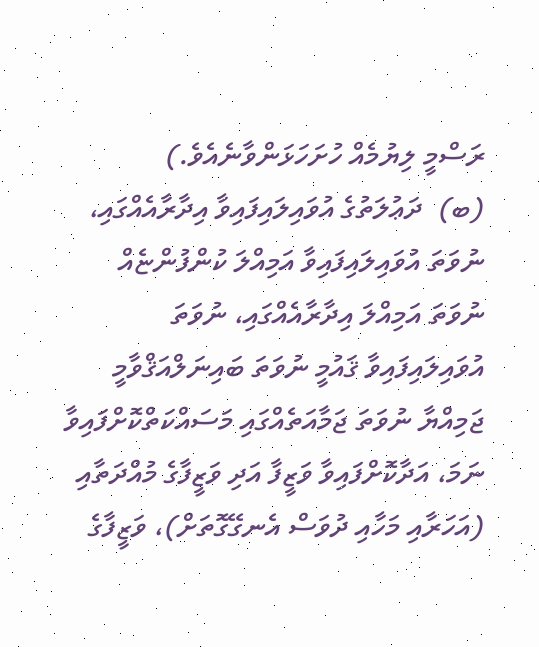ރަސްމީ ލިޔުމެއް ހުށަހަޅަންވާނެއެވެ.)
(ބ)  ދަޢުލަތުގެ އުވައިލައިފައިވާ އިދާރާއެއްގައި، ނުވަތަ އުވައިލައިފައިވާ އަމިއްލަ ކުންފުންޏެއް ނުވަތަ އަމިއްލަ އިދާރާއެއްގައި، ނުވަތަ އުވައިލައިފައިވާ ޤައުމީ ނުވަތަ ބައިނަލްއަޤްވާމީ ޖަމިއްޔާ ނުވަތަ ޖަމާއަތެއްގައި މަސައްކަތްކޮށްފައިވާ ނަމަ، އަދާކޮށްފައިވާ ވަޒީފާ އަދި ވަޒީފާގެ މުއްދަތާއި (އަހަރާއި މަހާއި ދުވަސް އެނގޭގޮތަށް)، ވަޒީފާގެ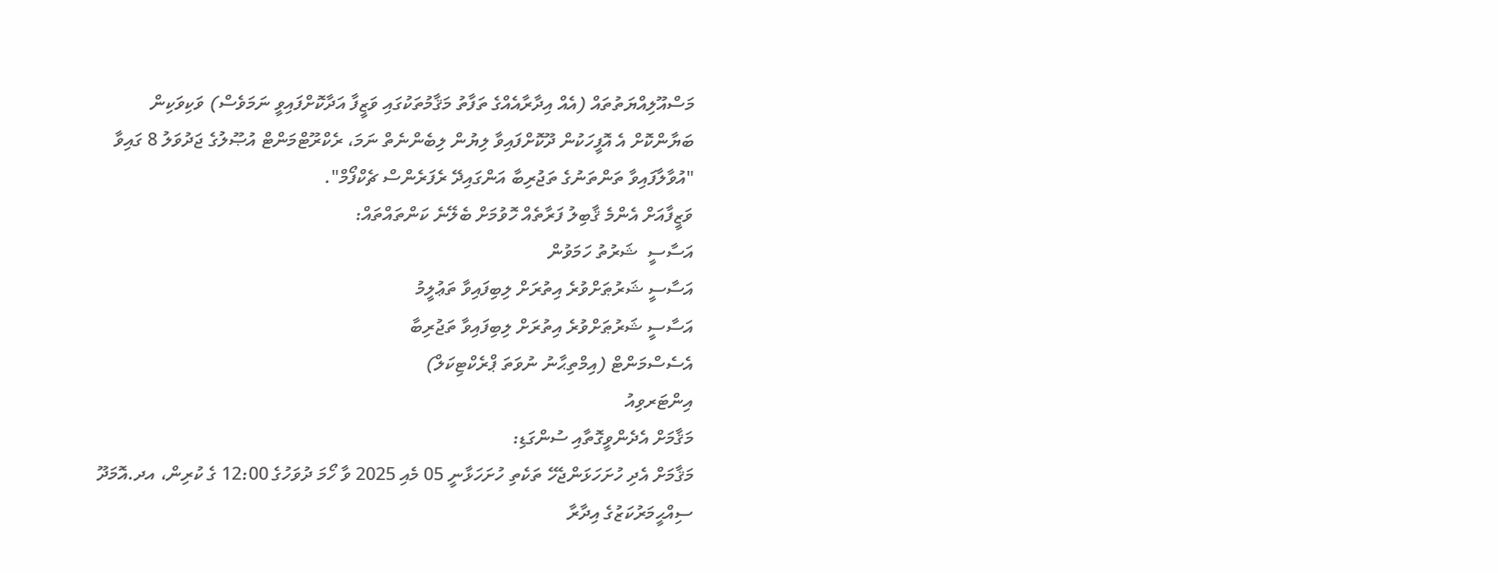މަސްއޫލިއްޔަތުތައް (އެއް އިދާރާއެއްގެ ތަފާތު މަޤާމުތަކުގައި ވަޒީފާ އަދާކޮށްފައިވީ ނަމަވެސް) ވަކިވަކިން ބަޔާންކޮށް އެ އޮފީހަކުން ދޫކޮށްފައިވާ ލިޔުން ލިބެންނެތް ނަމަ، ރެކްރޫޓްމަންޓް އުޞޫލުގެ ޖަދުވަލު 8 ގައިވާ "އުވާލާފައިވާ ތަންތަނުގެ ތަޖުރިބާ އަންގައިދޭ ރެފަރެންސް ޗެކްފޯމް".
ވަޒީފާއަށް އެންމެ ޤާބިލު ފަރާތެއް ހޮވުމަށް ބެލޭނެ ކަންތައްތައް:
އަސާސީ  ޝަރުތު ހަމަވުން
އަސާސީ ޝަރުޠަށްވުރެ އިތުރަށް ލިބިފައިވާ ތަޢުލީމު
އަސާސީ ޝަރުޠަށްވުރެ އިތުރަށް ލިބިފައިވާ ތަޖުރިބާ
އެސެސްމަންޓް (އިމްތިޙާނު ނުވަތަ ޕްރެކްޓިކަލް)
އިންޓަރވިއު
މަޤާމަށް އެދެންވީގޮތާއި ސުންގަޑި:
މަޤާމަށް އެދި ހުށަހަޅަންޖެހޭ ތަކެތި ހުށަހަޅާނީ 05 މެއި 2025 ވާ ހޯމަ ދުވަހުގެ 12:00 ގެ ކުރިން، އދ.އޮމަދޫ ސިއްޙީމަރުކަޒުގެ އިދާރާ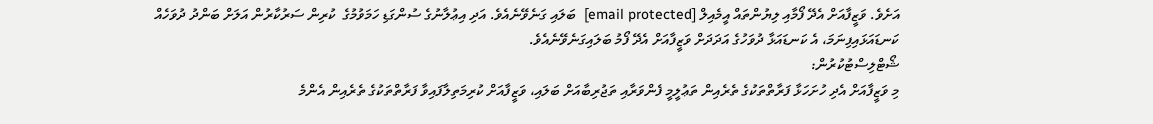އަށެވެ. ވަޒީފާއަށް އެދޭ ފޯމާއި ލިޔުންތައް އީމެއިލް [email protected]  ބަލައި ގަނެވޭނެއެވެ. އަދި އިޢުލާނުގެ ސުންގަޑި ހަމަވުމުގެ  ކުރިން ސަރުކާރުން އަލަށް ބަންދު ދުވަހެއް ކަނޑައަޅައިފިނަމަ، އެ ކަނޑައަޅާ ދުވަހުގެ އަދަދަށް ވަޒީފާއަށް އެދޭ ފޯމު ބަލައިގަނެވޭނެއެވެ.
ޝޯޓްލިސްޓުކުރުން:
މި ވަޒީފާއަށް އެދި ހުށަހަޅާ ފަރާތްތަކުގެ ތެރެއިން ތަޢުލީމީ ފެންވަރާއި ތަޖުރިބާއަށް ބަލައި، ވަޒީފާއަށް ކުރިމަތިލާފައިވާ ފަރާތްތަކުގެ ތެރެއިން އެންމެ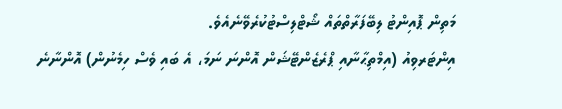މަތިން ޕޮއިންޓު ލިބޭފަރާތްތައް ޝޯޓްލިސްޓުކުރެވޭނެއެވެ.
އިންޓަރވިއު (އިމްތިޙާނާއި ޕްރެޒެންޓޭޝަން އޮންނަ ނަމަ، އެ ބައި ވެސް ހިމެނުން) އޮންނާނެ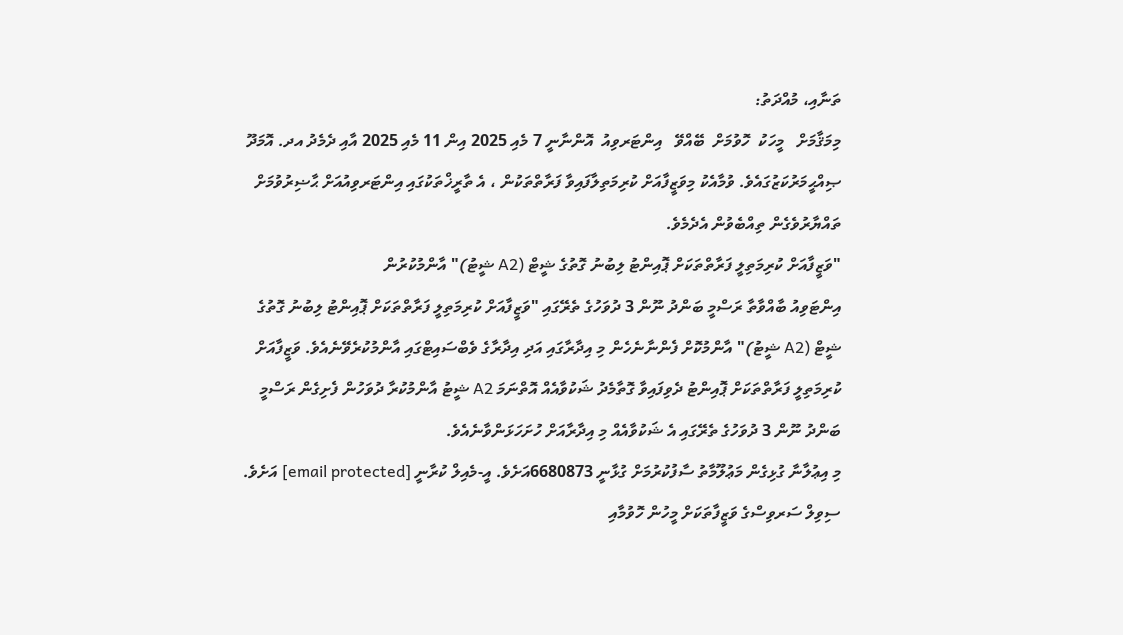ތަނާއި، މުއްދަތު:
މިމަޤާމަށް   މީހަކު  ހޮވުމަށް  ބޭއްވޭ   އިންޓަރވިއު  އޮންނާނީ 7 މެއި 2025 އިން 11 މެއި 2025 އާއި ދެމެދު އދ. އޮމަދޫ ޞިއްޙީމަރުކަޒުގައެވެ. ވުމާއެކު މިވަޒީފާއަށް ކުރިމަތިލާފައިވާ ފަރާތްތަކުން ، އެ ތާރީޚްތަކުގައި އިންޓަރވިއުއަށް ޙާޟިރުވުމަށް ތައްޔާރުވެގެން ތިއްބެވުން އެދެމެވެ.
"ވަޒީފާއަށް ކުރިމަތިލީ ފަރާތްތަކަށް ޕޮއިންޓު ލިބުނު ގޮތުގެ ޝީޓް (A2 ޝީޓު)" އާންމުކުރުން
އިންޓަވިއު ބާއްވާތާ ރަސްމީ ބަންދު ނޫން 3 ދުވަހުގެ ތެރޭގައި "ވަޒީފާއަށް ކުރިމަތިލީ ފަރާތްތަކަށް ޕޮއިންޓު ލިބުނު ގޮތުގެ ޝީޓް (A2 ޝީޓު)" އާންމުކޮށް ފެންނާނެހެން މި އިދާރާގައި އަދި އިދާރާގެ ވެބްސައިޓްގައި އާންމުކުރެވޭނެއެވެ. ވަޒީފާއަށް ކުރިމަތިލީ ފަރާތްތަކަށް ޕޮއިންޓު ދެވިފައިވާ ގޮތާމެދު ޝަކުވާއެއް އޮތްނަމަ A2 ޝީޓު އާންމުކުރާ ދުވަހުން ފެށިގެން ރަސްމީ ބަންދު ނޫން 3 ދުވަހުގެ ތެރޭގައި އެ ޝަކުވާއެއް މި އިދާރާއަށް ހުށަހަޅަންވާނެއެވެ.
މި އިޢުލާނާ ގުޅިގެން މަޢުލޫމާތު ސާފުކުރުމަށް ގުޅާނީ 6680873އަށެވެ. އީ-މެއިލް ކުރާނީ [email protected] އަށެވެ.
ސިވިލް ސަރވިސްގެ ވަޒީފާތަކަށް މީހުން ހޮވުމާއި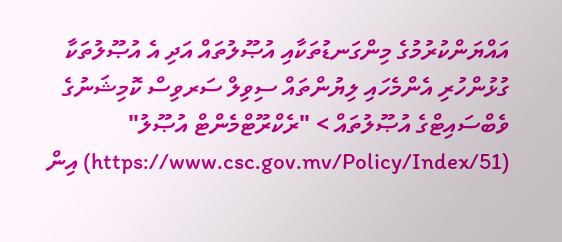އައްޔަންކުރުމުގެ މިންގަނޑުތަކާއި އުޞޫލުތައް އަދި އެ އުޞޫލުތަކާ ގުޅުންހުރި އެންމެހައި ލިޔުންތައް ސިވިލް ސަރވިސް ކޮމިޝަނުގެ ވެބްސައިޓްގެ އުޞޫލުތައް > "ރެކްރޫޓްމެންޓް އުޞޫލު" (https://www.csc.gov.mv/Policy/Index/51) އިން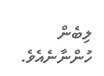ލިބެން ހުންނާނެއެވެ.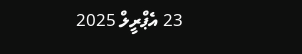23 އެޕްރީލް 2025